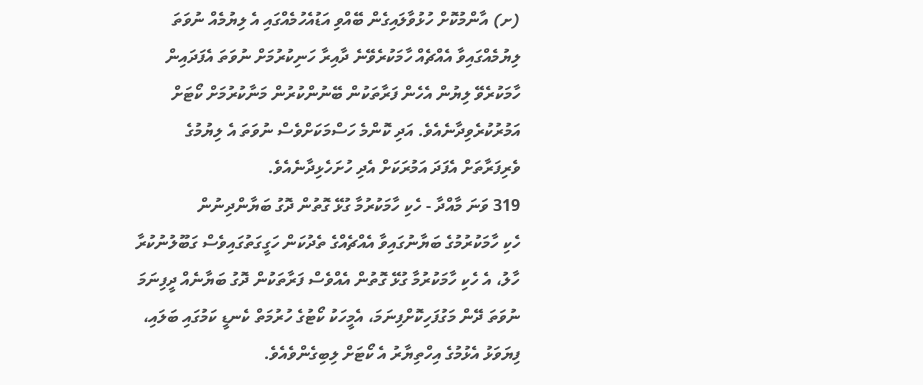(ށ) އާންމުކޮށް ހުޅުވާލައިގެން ބޭއްވި އަޑުއެހުމެއްގައި އެ ލިޔުމެއް ނުވަތަ ލިޔުމެއްގައިވާ އެއްޗެއް ހާމަކުރެވޭނެ ދާއިރާ ހަނިކުރުމަށް ނުވަތަ އެފަދައިން ހާމަކުރެވޭ ލިޔުން އެހެން ފަރާތަކުން ބޭނުންކުރުން މަނާކުރުމަށް ކޯޓަށް އަމުރުކުރެވިދާނެއެވެ. އަދި ކޮންމެ ހަސްމަކަށްވެސް ނުވަތަ އެ ލިޔުމުގެ ވެރިފަރާތަށް އެފަދަ އަމުރަކަށް އެދި ހުށަހެޅިދާނެއެވެ.
319 ވަނަ މާއްދާ - ހެކި ހާމަކުރުމާ ގުޅޭ ގޮތުން ދޮގު ބަޔާންދިނުން
ހެކި ހާމަކުރުމުގެ ބަޔާނުގައިވާ އެއްޗެއްގެ ތެދުކަން ހަގީގަތުގައިވެސް ގަބޫލުނުކުރާ ހާލު، އެ ހެކި ހާމަކުރުމާ ގުޅޭ ގޮތުން އެއްވެސް ފަރާތަކުން ދޮގު ބަޔާނެއް ދީފިނަމަ ނުވަތަ ދޭން މަގުފަހިކޮށްފިނަމަ، އެމީހަކު ކޯޓުގެ ހުރުމަތް ކެނޑީ ކަމުގައި ބަލައި، ފިޔަވަޅު އެޅުމުގެ އިހްތިޔާރު އެ ކޯޓަށް ލިބިގެންވެއެވެ.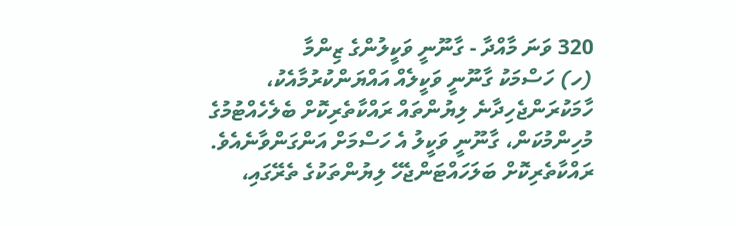320 ވަނަ މާއްދާ - ގާނޫނީ ވަކީލުންގެ ޒިންމާ
(ހ) ހަސްމަކު ގާނޫނީ ވަކީލެއް އައްޔަންކުރުމާއެކު، ހާމަކުރަންޖެހިދާނެ ލިޔުންތައް ރައްކާތެރިކޮށް ބެލެހެއްޓުމުގެ މުހިންމުކަން، ގާނޫނީ ވަކީލު އެ ހަސްމަށް އަންގަންވާނެއެވެ. ރައްކާތެރިކޮށް ބަލަހައްޓަންޖެހޭ ލިޔުންތަކުގެ ތެރޭގައި،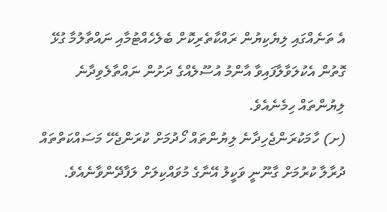އެ ތަނެއްގައި ލިޔެކިޔުން ރައްކާތެރިކޮށް ބެލެހެއްޓުމާއި ނައްތާލުމާ ގުޅޭ ގޮތުން އެކުލަވާލާފައިވާ އާންމު އުސޫލެއްގެ ދަށުން ނައްތާލެވިދާނެ ލިޔުންތައް ހިމެނެއެވެ.
(ށ) ހާމަކުރަންޖެހިދާނެ ލިޔުންތައް ހޯދުމަށް ކުރަންޖެހޭ މަސައްކަތްތައް ދުރާލާ ކުރުމަށް ގާނޫނީ ވަކީލު އޭނާގެ މުވައްކިލަށް ލަފާދޭންވާނެއެވެ.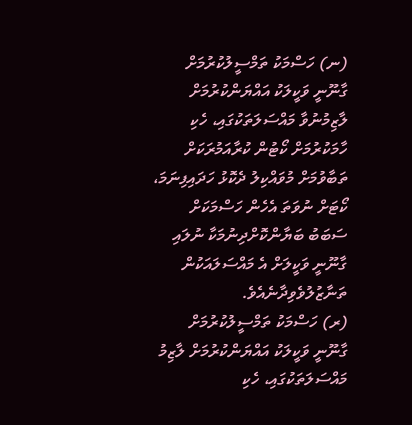(ނ) ހަސްމަކު ތަމްސީލުކުރުމަށް ގާނޫނީ ވަކީލަކު އައްޔަންކުރުމަށް ލާޒިމުނުވާ މައްސަލަތަކުގައި، ހެކި ހާމަކުރުމަށް ކޯޓުން ކުރާއަމުރަކަށް ތަބާވުމަށް މުވައްކިލު ދެކޮޅު ހަދައިފިނަމަ، ކޯޓަށް ނުވަތަ އެހެން ހަސްމަކަށް ސަބަބު ބަޔާންކޮށްދިނުމަކާ ނުލައި ގާނޫނީ ވަކީލަށް އެ މައްސަލައަކުން ތަނާޒުލުވެވިދާނެއެވެ.
(ރ) ހަސްމަކު ތަމްސީލުކުރުމަށް ގާނޫނީ ވަކީލަކު އައްޔަންކުރުމަށް ލާޒިމު މައްސަލަތަކުގައި، ހެކި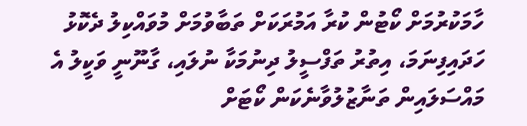ހާމަކުރުމަށް ކޯޓުން ކުރާ އަމުރަކަށް ތަބާވުމަށް މުވައްކިލު ދެކޮޅު ހަދައިފިނަމަ، އިތުރު ތަފްސީލު ދިނުމަކާ ނުލައި، ގާނޫނީ ވަކީލު އެ މައްސަލައިން ތަނާޒުލުވާނެކަން ކޯޓަށް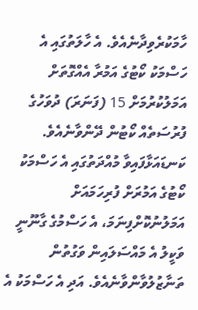ހާމަކުރެވިދާނެއެވެ. އެ ހާލަތުގައި އެ ހަސްމަކު ކޯޓުގެ އަމުރާ އެއްގޮތަށް އަމަލުކުރުމަށް 15 (ފަނަރަ) ދުވަހުގެ ފުރުސަތެއް ކޯޓުން ދޭންވާނެއެވެ. ކަނޑައަޅާފައިވާ މުއްދަތުގައި އެ ހަސްމަކު ކޯޓުގެ އަމުރަށް ފުރިހަމައަށް އަމަލުނުކޮށްފިނަމަ، އެ ހަސްމުގެ ގާނޫނީ ވަކީލު އެ މައްސަލައިން ވަގުތުން ތަނާޒުލުވާންވާނެއެވެ. އަދި އެ ހަސްމަކު އެ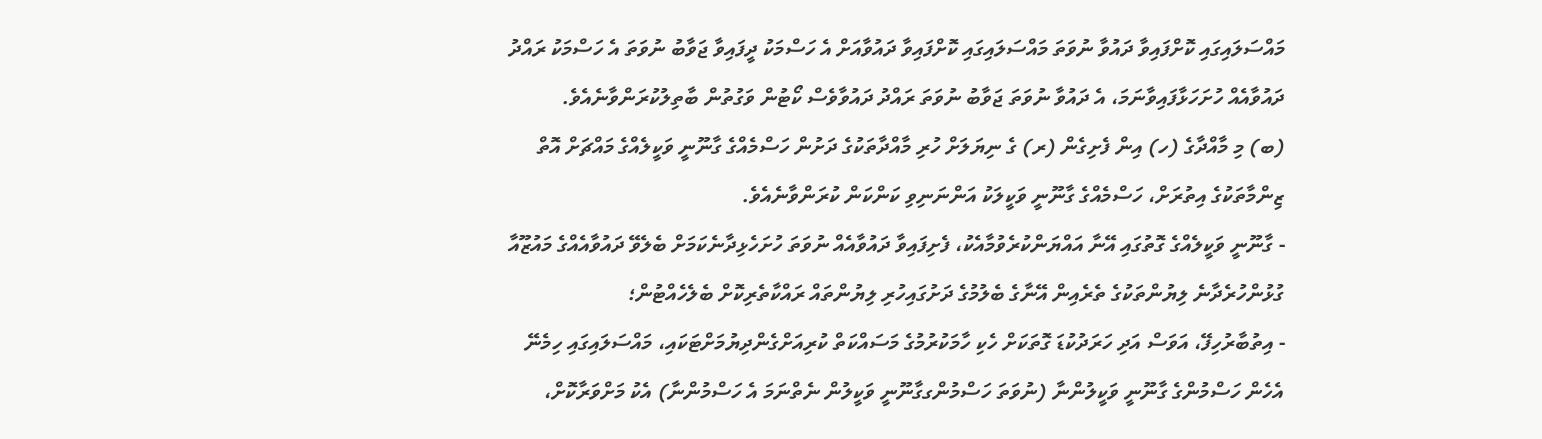މައްސަލައިގައި ކޮށްފައިވާ ދައުވާ ނުވަތަ މައްސަލައިގައި ކޮށްފައިވާ ދައުވާއަށް އެ ހަސްމަކު ދީފައިވާ ޖަވާބު ނުވަތަ އެ ހަސްމަކު ރައްދު ދައުވާއެއް ހުށަހަޅާފައިވާނަމަ، އެ ދައުވާ ނުވަތަ ޖަވާބު ނުވަތަ ރައްދު ދައުވާވެސް ކޯޓުން ވަގުތުން ބާތިލުކުރަންވާނެއެވެ.
(ބ) މި މާއްދާގެ (ހ) އިން ފެށިގެން (ރ) ގެ ނިޔަލަށް ހުރި މާއްދާތަކުގެ ދަށުން ހަސްމެއްގެ ގާނޫނީ ވަކީލެއްގެ މައްޗަށް އޮތް ޒިންމާތަކުގެ އިތުރަށް، ހަސްމެއްގެ ގާނޫނީ ވަކީލަކު އަންނަނިވި ކަންކަން ކުރަންވާނެއެވެ.
- ގާނޫނީ ވަކީލެއްގެ ގޮތުގައި އޭނާ އައްޔަންކުރެވުމާއެކު، ފެށިފައިވާ ދައުވާއެއް ނުވަތަ ހުށަހެޅިދާނެކަމަށް ބެލެވޭ ދައުވާއެއްގެ މައުޒޫއާ ގުޅުންހުރެދާނެ ލިޔުންތަކުގެ ތެރެއިން އޭނާގެ ބެލުމުގެ ދަށުގައިހުރި ލިޔުންތައް ރައްކާތެރިކޮށް ބެލެހެއްޓުން؛
- އިތުބާރުހިފޭ، އަވަސް އަދި ހަރަދުކުޑަ ގޮތަކަށް ހެކި ހާމަކުރުމުގެ މަސައްކަތް ކުރިއަށްގެންދިޔުމަށްޓަކައި، މައްސަލައިގައި ހިމެނޭ އެހެން ހަސްމުންގެ ގާނޫނީ ވަކީލުންނާ (ނުވަތަ ހަސްމުންގގާނޫނީ ވަކީލުން ނެތްނަމަ އެ ހަސްމުންނާ) އެކު މަށްވަރާކޮށް،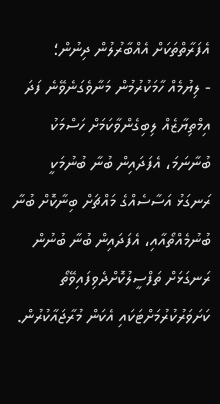އެފަރާތްތަކަށް އެއްބާރުލުން ދިނުން؛
- ލިޔުމެއް ހާމަކުރުމުން މަނާވެގަނެވޭނެ ފަދަ އިމްތިޔާޒެއް ލިބިގެންވާކަމަށް ހަސްމަކު ބުނާނަމަ، އެފަދައިން ބުނާ ބުނުމަކީ ރަނގަޅު އަސާސެއްގެ މައްޗަށް ބިނާކޮށް ބުނާ ބުނުމެއްތޯއާއި، އެފަދައިން ބުނާ ބުނުން ރަނގަޅަށް ތަފްސީލުކޮށްދެވިފައިވޭތޯ ކަށަވަރުކުރުމަށްޓަކައި އެކަން މުރާޖައާކުރުން.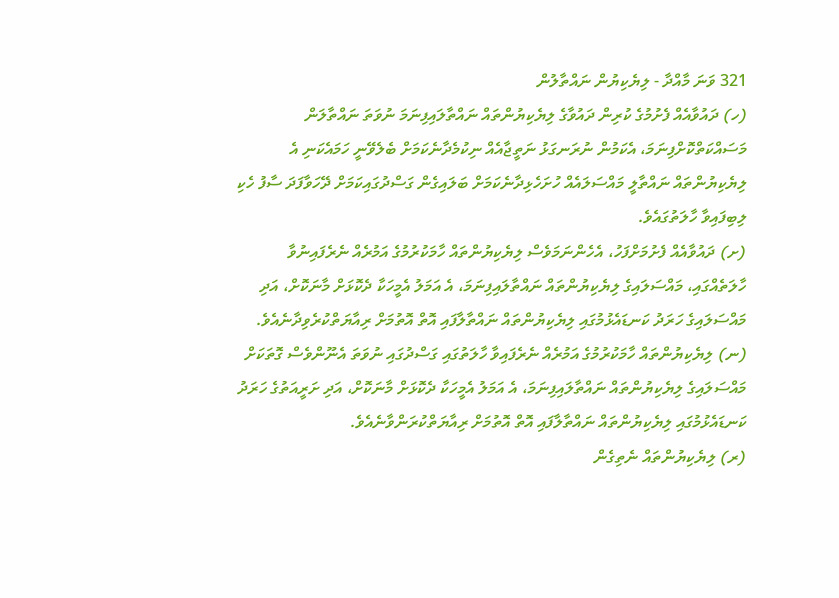321 ވަނަ މާއްދާ - ލިޔެކިޔުން ނައްތާލުން
(ހ) ދައުވާއެއް ފެށުމުގެ ކުރިން ދައުވާގެ ލިޔެކިޔުންތައް ނައްތާލައިފިނަމަ ނުވަތަ ނައްތާލަން މަސައްކަތްކޮށްފިނަމަ، އެކަމުން ނުރަނގަޅު ނަތީޖާއެއް ނިކުމެދާނެކަމަށް ބެލެވޭނީ ހަމައެކަނި އެ ލިޔެކިޔުންތައް ނައްތާލީ މައްސަލައެއް ހުށަހެޅިދާނެކަމަށް ބަލައިގެން ގަސްދުގައިކަމަށް ދޭހަވާފަދަ ސާފު ހެކި ލިބިފައިވާ ހާލަތުގައެވެ.
(ށ) ދައުވާއެއް ފެށުމަށްފަހު، އެހެންނަމަވެސް ލިޔެކިޔުންތައް ހާމަކުރުމުގެ އަމުރެއް ނެރެފައިނުވާ ހާލަތެއްގައި، މައްސަލައިގެ ލިޔެކިޔުންތައް ނައްތާލައިފިނަމަ، އެ އަމަލު އެމީހަކާ ދެކޮޅަށް މާނަކޮށް، އަދި މައްސަލައިގެ ހަރަދު ކަނޑައެޅުމުގައި ލިޔެކިޔުންތައް ނައްތާލާފައި އޮތް އޮތުމަށް ރިއާޔަތްކުރެވިދާނެއެވެ.
(ނ) ލިޔެކިޔުންތައް ހާމަކުރުމުގެ އަމުރެއް ނެރެފައިވާ ހާލަތުގައި ގަސްދުގައި ނުވަތަ އެނޫންވެސް ގޮތަކަށް މައްސަލައިގެ ލިޔެކިޔުންތައް ނައްތާލައިފިނަމަ، އެ އަމަލު އެމީހަކާ ދެކޮޅަށް މާނަކޮށް، އަދި ށަރީއަތުގެ ހަރަދު ކަނޑައެޅުމުގައި ލިޔެކިޔުންތައް ނައްތާލާފައި އޮތް އޮތުމަށް ރިއާޔަތްކުރަންވާނެއެވެ.
(ރ) ލިޔެކިޔުންތައް ނެތިގެން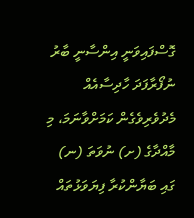ގޮސްފައިވަނީ އިންސާނީ ބާރު ނުފޯރާފަދަ ހާދިސާއެއް މެދުވެރިވެގެން ކަމަށްވާނަމަ، މި މާއްދާގެ (ށ) ނުވަތަ (ނ) ގައި ބަޔާންކުރާ ފިޔަވަޅުތައް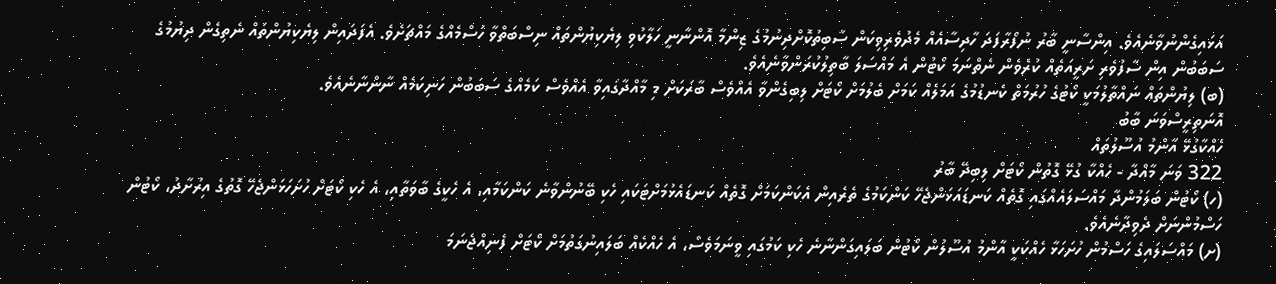އަޅައިގެންނުވާނެއެވެ. އިންސާނީ ބާރު ނުފޯރާފަދަ ހާދިސާއެއް މެދުވެރިވިކަން ސާބިތުކޮށްދިނުމުގެ ޒިންމާ އޮންނާނީ ހަލާކުވި ލިޔެކިޔުންތައް ނިސްބަތްވާ ހަސްމެއްގެ މައްޗަށެވެ. އެފަދައިން ލިޔެކިޔުންތައް ނެތިގެން ދިޔުމުގެ ސަބަބުން އިން ސާފުވެރި ށަރީއަތެއް ކުރެވެން ނެތްނަމަ ކޯޓުން އެ މައްސަލަ ބާތިލުކުރަންވާނެއެވެ.
(ބ) ލިޔުންތައް ނައްތާލުމަކީ ކޯޓުގެ ހުރުމަތް ކެނޑުމުގެ އަމަލެއް ކަމަށް ބެލުމަށް ކޯޓަށް ލިބިގެންވާ އެއްވެސް ބާރަކަށް މި މާއްދާގައިވާ އެއްވެސް ކަމެއްގެ ސަބަބުން ހަނިކަމެއް ނާންނާނެއެވެ.
އޮނަތިރީސްވަނަ ބާބު
ހެއްކާގުޅޭ އާންމު އުސޫލުތައް
322 ވަނަ މާއްދާ - ހެއްކާ ގުޅޭ ގޮތުން ކޯޓަށް ލިބިދޭ ބާރު
(ހ) ކޯޓުން ބަލަމުންދާ މައްސަލައެއްގައި ގޮތެއް ކަނޑައަޅަންޖެހޭ ކަންކަމުގެ ތެރެއިން އެކަންކަމަށް ގޮތެއް ކަނޑައެޅުމަށްޓަކައި ހެކި ބޭނުންވާނެ ކަންކަމާއި، އެ ހެކީގެ ބާވަތާއި، އެ ހެކި ކޯޓަށް ހުށަހަޅަންޖެހޭ ގޮތުގެ އިރުށާދު، ކޯޓުން ހަސްމުންނަށް ދެވިދާނެއެވެ.
(ށ) މައްސަލައިގެ ހަސްމުން ހުށަހަޅާ ހެއްކަކީ އާންމު އުސޫލުން ކޯޓުން ބަލައިގަންނާނެ ހެކި ކަމުގައި ވީނަމަވެސް، އެ ހެއްކެއް ބަލައިނުގަތުމަށް ކޯޓަށް ފެނިއްޖެނަމަ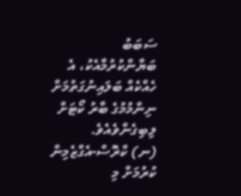ސަބަބު ބަޔާންކުރުމާއެކު، އެ ހެއްކެއް ބަލައިނުގަތުމަށް ނިންމުމުގެ ބާރު ކޯޓަށް ލިބިގެންވެއެވެ.
(ނ) ކްރޮސް-އެގްޒެމިން ކުރުމަށް މި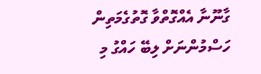ގާނޫނާ އެއްގޮތްވާ ގޮތުގެމަތިން ހަސްމުންނަށް ލިބޭ ހައްގު މި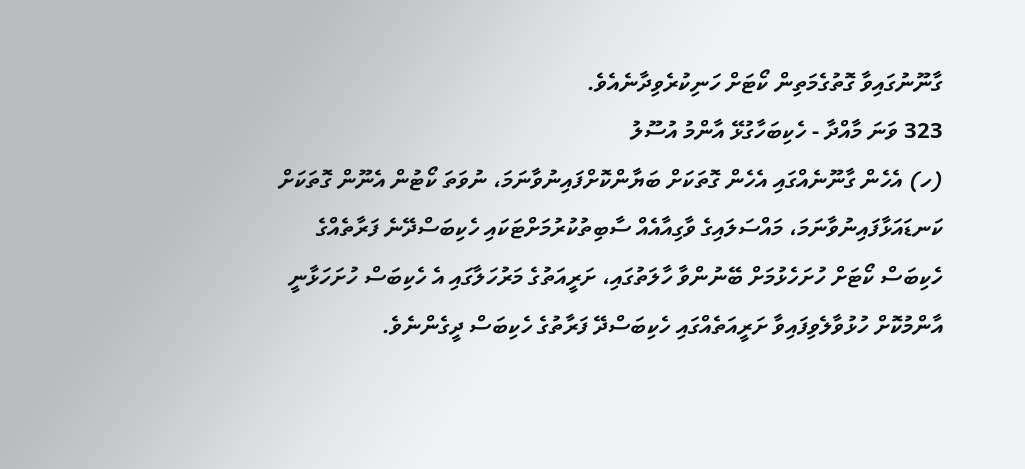ގާނޫނުގައިވާ ގޮތުގެމަތިން ކޯޓަށް ހަނިކުރެވިދާނެއެވެ.
323 ވަނަ މާއްދާ - ހެކިބަހާގުޅޭ އާންމު އުސޫލު
(ހ) އެހެން ގާނޫނެއްގައި އެހެން ގޮތަކަށް ބަޔާންކޮށްފައިނުވާނަމަ، ނުވަތަ ކޯޓުން އެނޫން ގޮތަކަށް ކަނޑައަޅާފައިނުވާނަމަ، މައްސަލައިގެ ވާގިއާއެއް ސާބިތުކުރުމަށްޓަކައި ހެކިބަސްދޭނެ ފަރާތެއްގެ ހެކިބަސް ކޯޓަށް ހުށަހެޅުމަށް ބޭނުންވާ ހާލަތުގައި، ށަރީއަތުގެ މަރުހަލާގައި އެ ހެކިބަސް ހުށަހަޅާނީ އާންމުކޮށް ހުޅުވާލެވިފައިވާ ށަރީއަތެއްގައި ހެކިބަސްދޭ ފަރާތުގެ ހެކިބަސް ދީގެންނެވެ.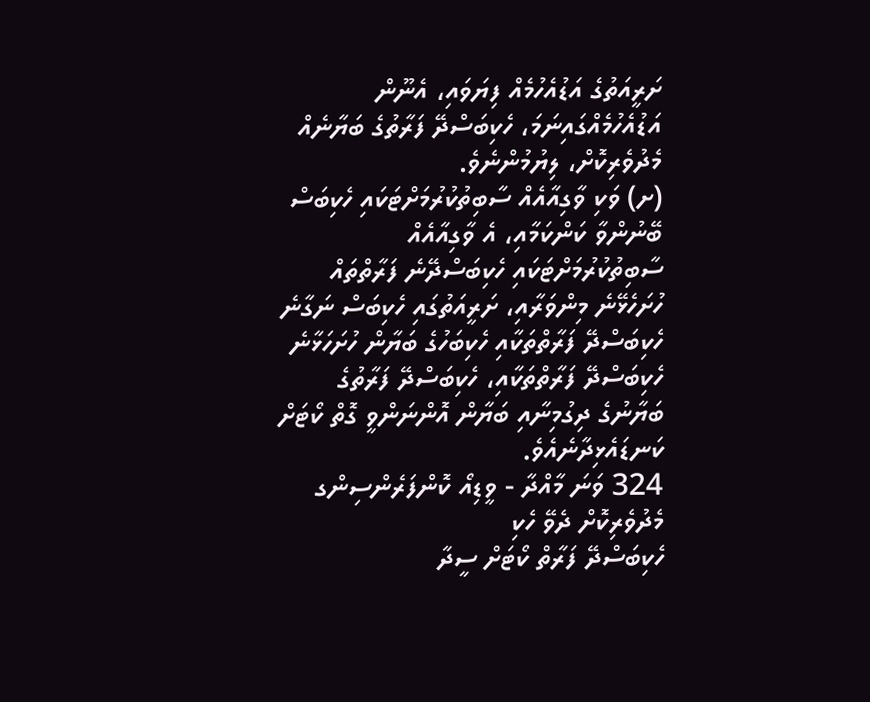ށަރީއަތުގެ އަޑުއެހުމެއް ފިޔަވައި، އެނޫން އަޑުއެހުމެއްގައިނަމަ، ހެކިބަސްދޭ ފަރާތުގެ ބަޔާނެއް މެދުވެރިކޮށް، ލިޔުމުންނެވެ.
(ށ) ވަކި ވާގިއާއެއް ސާބިތުކުރުމަށްޓަކައި ހެކިބަސް ބޭނުންވާ ކަންކަމާއި، އެ ވާގިއާއެއް ސާބިތުކުރުމަށްޓަކައި ހެކިބަސްދޭނެ ފަރާތްތައް ހުށަހެޅޭނެ މިންވަރާއި، ށަރީއަތުގައި ހެކިބަސް ނަގާނެ ހެކިބަސްދޭ ފަރާތްތަކާއި ހެކިބަހުގެ ބަޔާން ހުށަހަޅާނެ ހެކިބަސްދޭ ފަރާތްތަކާއި، ހެކިބަސްދޭ ފަރާތުގެ ބަޔާނުގެ ދިގުމިނާއި ބަޔާން އޮންނަންވީ ގޮތް ކޯޓަށް ކަނޑައެޅިދާނެއެވެ.
324 ވަނަ މާއްދާ - ވީޑިއޯ ކޮންފަރެންސިންގ މެދުވެރިކޮށް ދެވޭ ހެކި
ހެކިބަސްދޭ ފަރާތް ކޯޓަށް ސީދާ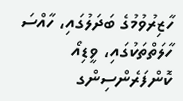ހާޒިރުވުމުގެ ބަދަލުގައި، ހާއްސަ ހާލަތްތަކުގައި، ވީޑިއޯ ކޮންފަރެންސިންގ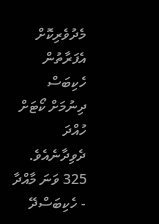މެދުވެރިކޮށް އެފަރާތުން ހެކިބަސް ދިނުމަށް ކޯޓަށް ހުއްދަ ދެވިދާނެއެވެ.
325 ވަނަ މާއްދާ - ހެކިބަސްދޭ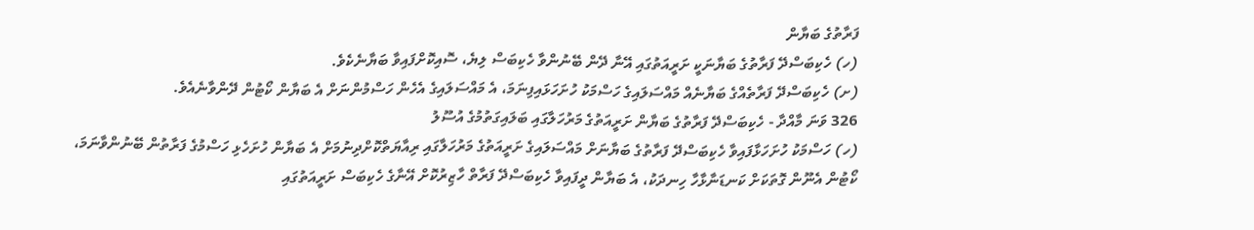ފަރާތުގެ ބަޔާން
(ހ) ހެކިބަސްދޭ ފަރާތުގެ ބަޔާނަކީ ށަރީއަތުގައި އޭނާ ދޭން ބޭނުންވާ ހެކިބަސް ލިޔެ، ސޮއިކޮށްފައިވާ ބަޔާނެކެވެ.
(ށ) ހެކިބަސްދޭ ފަރާތެއްގެ ބަޔާނެއް މައްސަލައިގެ ހަސްމަކު ހުށަހަޅައިފިނަމަ، އެ މައްސަލައިގެ އެހެން ހަސްމުންނަށް އެ ބަޔާން ކޯޓުން ދޭންވާނެއެވެ.
326 ވަނަ މާއްދާ - ހެކިބަސްދޭ ފަރާތުގެ ބަޔާން ށަރީއަތުގެ މަރުހަލާގައި ބަލައިގަތުމުގެ އުސޫލު
(ހ) ހަސްމަކު ހުށަހަޅާފައިވާ ހެކިބަސްދޭ ފަރާތުގެ ބަޔާނަށް މައްސަލައިގެ ށަރީއަތުގެ މަރުހަލާގައި ރިއާޔަތްކޮށްދިނުމަށް އެ ބަޔާން ހުށަހެޅި ހަސްމުގެ ފަރާތުން ބޭނުންވާނަމަ، ކޯޓުން އެނޫން ގޮތަކަށް ކަނޑަނާޅާހާ ހިނދަކު، އެ ބަޔާން ދީފައިވާ ހެކިބަސްދޭ ފަރާތް ހާޒިރުކޮށް އޭނާގެ ހެކިބަސް ށަރީއަތުގައި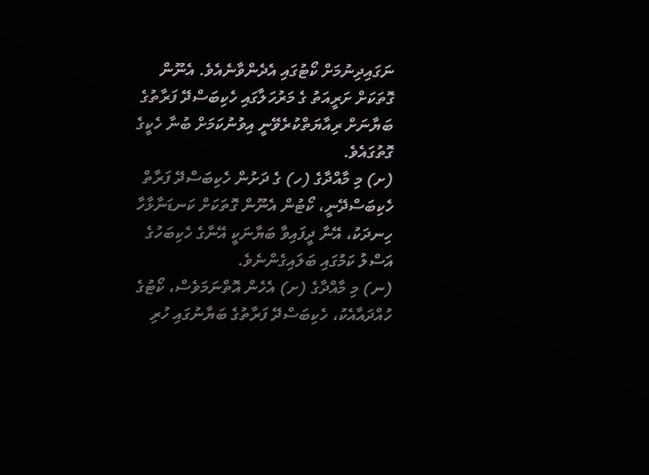ނަގައިދިނުމަށް ކޯޓުގައި އެދެންވާނެއެވެ. އެނޫން ގޮތަކަށް ށަރީއަތު ގެ މަރުހަލާގައި ހެކިބަސްދޭ ފަރާތުގެ ބަޔާނަށް ރިއާޔަތްކުރެވޭނީ އިވުނުކަމަށް ބުނާ ހެކީގެ ގޮތުގައެވެ.
(ށ) މި މާއްދާގެ (ހ) ގެ ދަށުން ހެކިބަސްދޭ ފަރާތް ހެކިބަސްދޭނީ، ކޯޓުން އެނޫން ގޮތަކަށް ކަނޑަނާޅާހާ ހިނދަކު، އޭނާ ދީފައިވާ ބަޔާނަކީ އޭނާގެ ހެކިބަހުގެ އަސްލު ކަމުގައި ބަލައިގެންނެވެ.
(ނ) މި މާއްދާގެ (ށ) އެހެން އޮތްނަމަވެސް، ކޯޓުގެ ހުއްދައާއެކު، ހެކިބަސްދޭ ފަރާތުގެ ބަޔާނުގައި ހުރި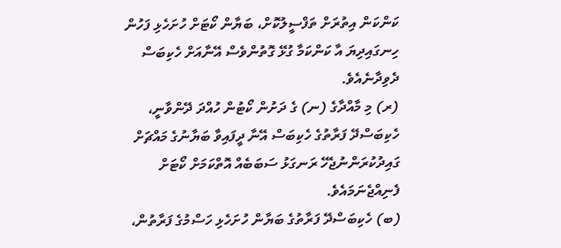ކަންކަން އިތުރަށް ތަފްސީލުކޮށް، ބަޔާން ކޯޓަށް ހުށަހެޅި ފަހުން ހިނގައިދިޔަ އާ ކަންކަމާ ގުޅޭ ގޮތުންވެސް އޭނާއަށް ހެކިބަސް ދެވިދާނެއެވެ.
(ރ) މި މާއްދާގެ (ނ) ގެ ދަށުން ކޯޓުން ހުއްދަ ދޭންވާނީ، ހެކިބަސްދޭ ފަރާތުގެ ހެކިބަސް އޭނާ ދީފައިވާ ބަޔާނުގެ މައްޗަށް ގައިދުކުރަންނުޖެހޭ ރަނގަޅު ސަބަބެއް އޮތްކަމަށް ކޯޓަށް ފެނިއްޖެނަމައެވެ.
(ބ) ހެކިބަސްދޭ ފަރާތުގެ ބަޔާން ހުށަހެޅި ހަސްމުގެ ފަރާތުން،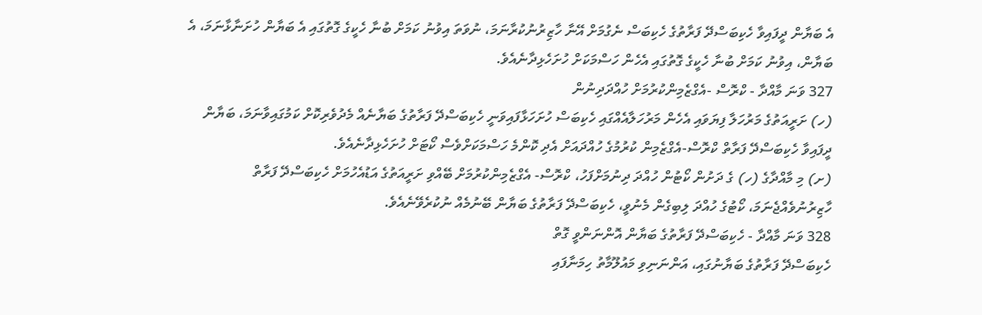އެ ބަޔާން ދީފައިވާ ހެކިބަސްދޭ ފަރާތުގެ ހެކިބަސް ނެގުމަށް އޭނާ ހާޒިރުނުކުރާނަމަ، ނުވަތަ އިވުނު ކަމަށް ބުނާ ހެކީގެ ގޮތުގައި އެ ބަޔާން ހުށަނާޅާނަމަ، އެ ބަޔާން، އިވުނު ކަމަށް ބުނާ ހެކީގެ ގޮތުގައި އެހެން ހަސްމަކަށް ހުށަހެޅިދާނެއެވެ.
327 ވަނަ މާއްދާ - ކްރޮސް -އެގްޒެމިންކުރުމަށް ހުއްދަދިނުން
(ހ) ށަރީއަތުގެ މަރުހަލާ ފިޔަވައި އެހެން މަރުހަލާއެއްގައި ހެކިބަސް ހުށަހަޅާފައިވަނީ ހެކިބަސްދޭ ފަރާތުގެ ބަޔާނެއް މެދުވެރިކޮށް ކަމުގައިވާނަމަ، ބަޔާން ދީފައިވާ ހެކިބަސްދޭ ފަރާތް ކްރޮސް-އެގްޒެމިން ކުރުމުގެ ހުއްދައަށް އެދި ކޮންމެ ހަސްމަކަށްވެސް ކޯޓަށް ހުށަހެޅިދާނެއެވެ.
(ށ) މި މާއްދާގެ (ހ) ގެ ދަށުން ކޯޓުން ހުއްދަ ދިނުމަށްފަހު، ކްރޮސް- އެގްޒެމިންކުރުމަށް ބޭއްވި ށަރީއަތުގެ އަޑުއެހުމަށް ހެކިބަސްދޭ ފަރާތް ހާޒިރުނުވެއްޖެނަމަ، ކޯޓުގެ ހުއްދަ ލިބިގެން މެނުވީ، ހެކިބަސްދޭ ފަރާތުގެ ބަޔާން ބޭނުމެއް ނުކުރެވޭނެއެވެ.
328 ވަނަ މާއްދާ - ހެކިބަސްދޭ ފަރާތުގެ ބަޔާން އޮންނަންވީ ގޮތް
ހެކިބަސްދޭ ފަރާތުގެ ބަޔާނުގައި، އަންނަނިވި މައުލޫމާތު ހިމަނާފައި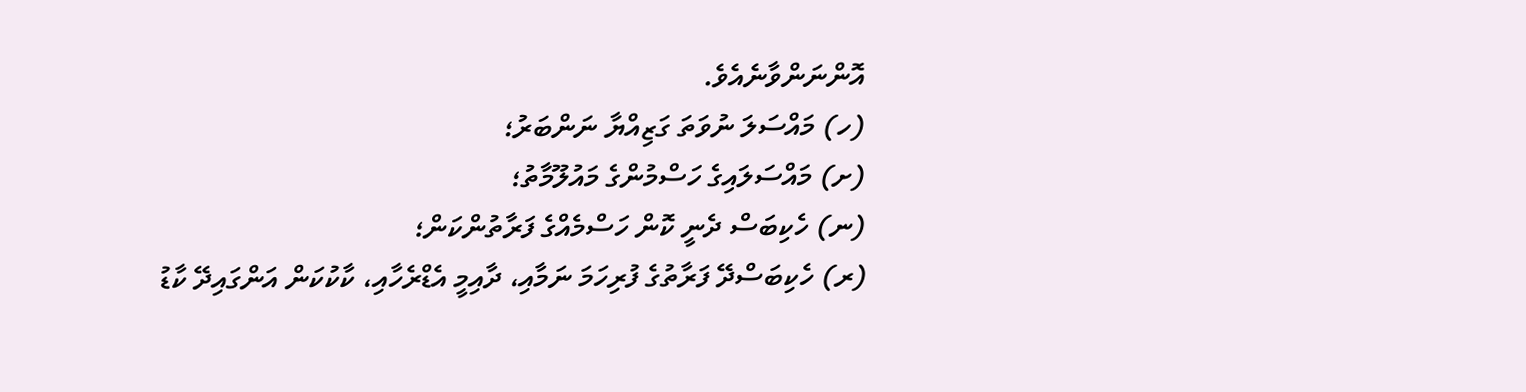އޮންނަންވާނެއެވެ.
(ހ) މައްސަލަ ނުވަތަ ގަޒިއްޔާ ނަންބަރު؛
(ށ) މައްސަލައިގެ ހަސްމުންގެ މައުލޫމާތު؛
(ނ) ހެކިބަސް ދެނީ ކޮން ހަސްމެއްގެ ފަރާތުންކަން؛
(ރ) ހެކިބަސްދޭ ފަރާތުގެ ފުރިހަމަ ނަމާއި، ދާއިމީ އެޑްރެހާއި، ކާކުކަން އަންގައިދޭ ކާޑު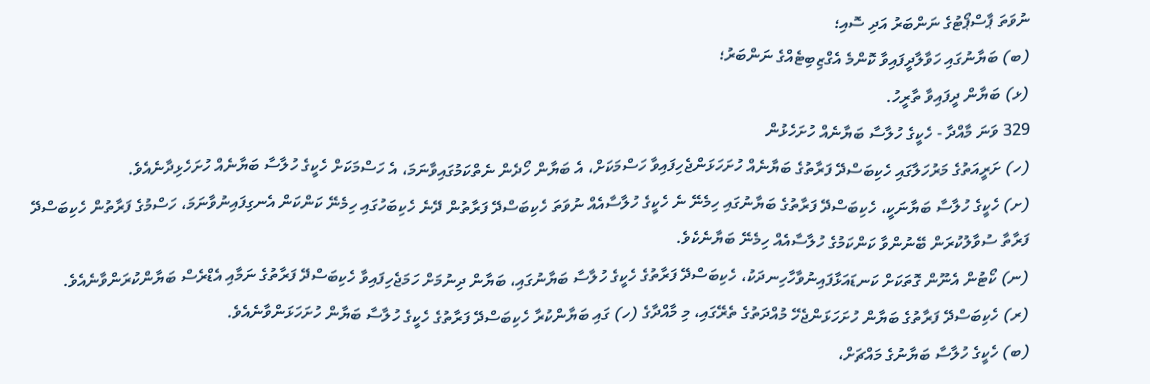ނުވަތަ ޕާސްޕޯޓުގެ ނަންބަރު އަދި ސޮއި؛
(ބ) ބަޔާނުގައި ހަވާލާދީފައިވާ ކޮންމެ އެގްޒިބިޓެއްގެ ނަންބަރު؛
(ޅ) ބަޔާން ދީފައިވާ ތާރީހު.
329 ވަނަ މާއްދާ - ހެކީގެ ހުލާސާ ބަޔާނެއް ހުށަހެޅުން
(ހ) ށަރީއަތުގެ މަރުހަލާގައި ހެކިބަސްދޭ ފަރާތުގެ ބަޔާނެއް ހުށަހަޅަންޖެހިފައިވާ ހަސްމަކަށް، އެ ބަޔާން ހޯދެން ނެތްކަމުގައިވާނަމަ، އެ ހަސްމަކަށް ހެކީގެ ހުލާސާ ބަޔާނެއް ހުށަހެޅިދާނެއެވެ.
(ށ) ހެކީގެ ހުލާސާ ބަޔާނަކީ، ހެކިބަސްދޭ ފަރާތުގެ ބަޔާނުގައި ހިމެނޭ ނެ ހެކީގެ ހުލާސާއެއް ނުވަތަ ހެކިބަސްދޭ ފަރާތުން ދޭނެ ހެކިބަހުގައި ހިމެނޭ ކަންކަން އެނގިފައިނުވާނަމަ، ހަސްމުގެ ފަރާތުން ހެކިބަސްދޭ ފަރާތާ ސުވާލުކުރަން ބޭނުންވާ ކަންކަމުގެ ހުލާސާއެއް ހިމެނޭ ބަޔާނެކެވެ.
(ނ) ކޯޓުން އެނޫން ގޮތަކަށް ކަނޑައަޅާފައިނުވާހާހިނދަކު، ހެކިބަސްދޭ ފަރާތުގެ ހެކީގެ ހުލާސާ ބަޔާނުގައި، ބަޔާން ދިނުމަށް ހަމަޖެހިފައިވާ ހެކިބަސްދޭ ފަރާތުގެ ނަމާއި އެޑްރެސް ބަޔާންކުރަންވާނެއެވެ.
(ރ) ހެކިބަސްދޭ ފަރާތުގެ ބަޔާން ހުށަހަޅަންޖެހޭ މުއްދަތުގެ ތެރޭގައި، މި މާއްދާގެ (ހ) ގައި ބަޔާންކުރާ ހެކިބަސްދޭ ފަރާތުގެ ހެކީގެ ހުލާސާ ބަޔާން ހުށަހަޅަންވާނެއެވެ.
(ބ) ހެކީގެ ހުލާސާ ބަޔާނުގެ މައްޗަށް،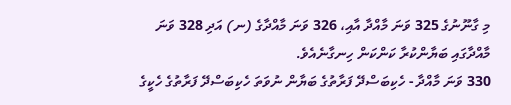މި ގާނޫނުގެ 325 ވަނަ މާއްދާ އާއި، 326 ވަނަ މާއްދާގެ (ނ) އަދި 328 ވަނަ މާއްދާގައި ބަޔާންކުރާ ކަންކަން ހިނގާނެއެވެ.
330 ވަނަ މާއްދާ - ހެކިބަސްދޭ ފަރާތުގެ ބަޔާން ނުވަތަ ހެކިބަސްދޭ ފަރާތުގެ ހެކީގެ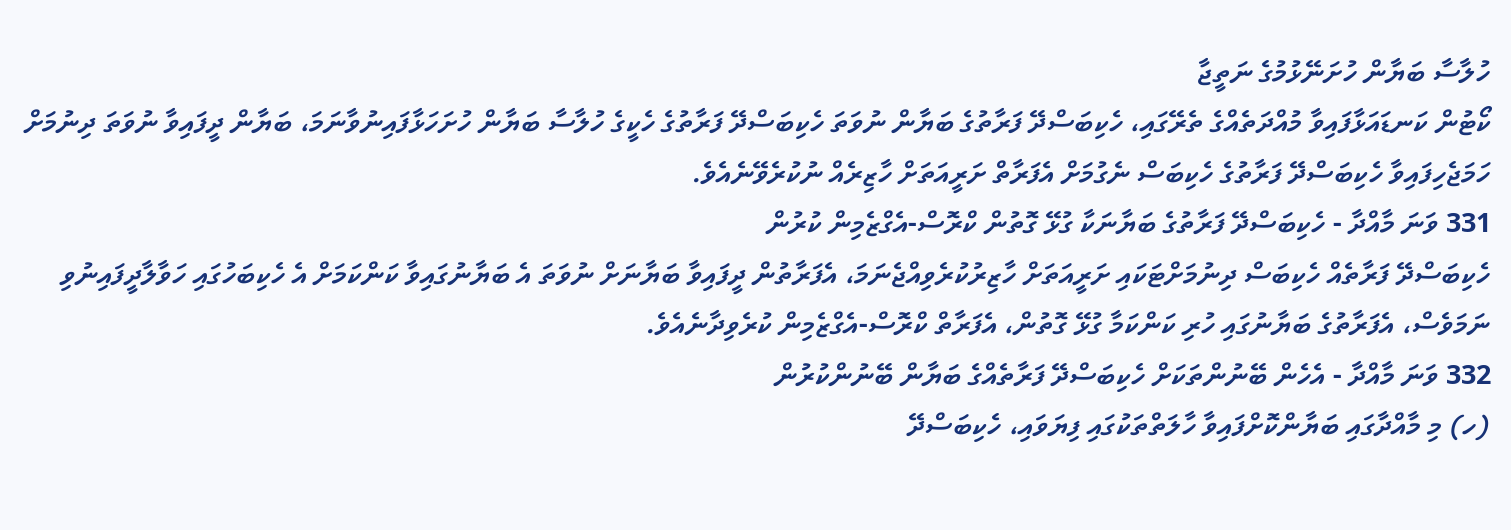ހުލާސާ ބަޔާން ހުށަނޭޅުމުގެ ނަތީޖާ
ކޯޓުން ކަނޑައަޅާފައިވާ މުއްދަތެއްގެ ތެރޭގައި، ހެކިބަސްދޭ ފަރާތުގެ ބަޔާން ނުވަތަ ހެކިބަސްދޭ ފަރާތުގެ ހެކީގެ ހުލާސާ ބަޔާން ހުށަހަޅާފައިނުވާނަމަ، ބަޔާން ދީފައިވާ ނުވަތަ ދިނުމަށް ހަމަޖެހިފައިވާ ހެކިބަސްދޭ ފަރާތުގެ ހެކިބަސް ނެގުމަށް އެފަރާތް ށަރީއަތަށް ހާޒިރެއް ނުކުރެވޭނެއެވެ.
331 ވަނަ މާއްދާ - ހެކިބަސްދޭ ފަރާތުގެ ބަޔާނަކާ ގުޅޭ ގޮތުން ކްރޮސް-އެގްޒެމިން ކުރުން
ހެކިބަސްދޭ ފަރާތެއް ހެކިބަސް ދިނުމަށްޓަކައި ށަރީއަތަށް ހާޒިރުކުރެވިއްޖެނަމަ، އެފަރާތުން ދީފައިވާ ބަޔާނަށް ނުވަތަ އެ ބަޔާނުގައިވާ ކަންކަމަށް އެ ހެކިބަހުގައި ހަވާލާދީފައިނުވި ނަމަވެސް، އެފަރާތުގެ ބަޔާނުގައި ހުރި ކަންކަމާ ގުޅޭ ގޮތުން، އެފަރާތް ކްރޮސް-އެގްޒެމިން ކުރެވިދާނެއެވެ.
332 ވަނަ މާއްދާ - އެހެން ބޭނުންތަކަށް ހެކިބަސްދޭ ފަރާތެއްގެ ބަޔާން ބޭނުންކުރުން
(ހ) މި މާއްދާގައި ބަޔާންކޮށްފައިވާ ހާލަތްތަކުގައި ފިޔަވައި، ހެކިބަސްދޭ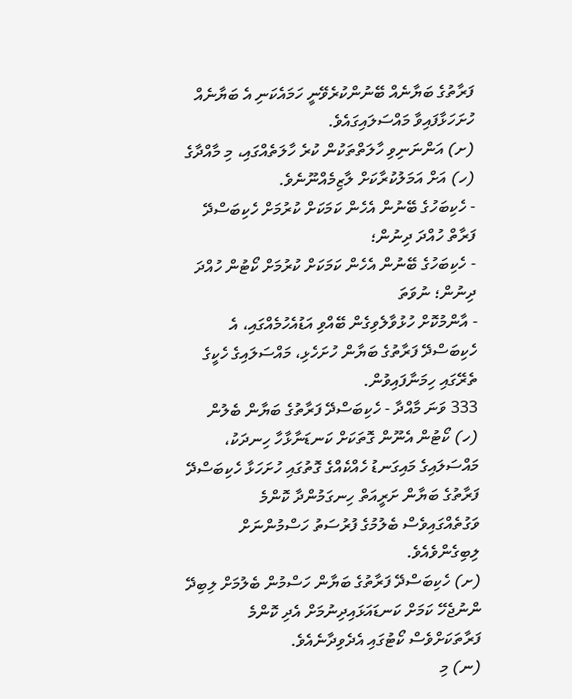ފަރާތުގެ ބަޔާނެއް ބޭނުންކުރެވޭނީ ހަމައެކަނި އެ ބަޔާނެއް ހުށަހަޅާފައިވާ މައްސަލައިގައެވެ.
(ށ) އަންނަނިވި ހާލަތްތަކުން ކުރެ ހާލަތެއްގައި، މި މާއްދާގެ (ހ) އަށް އަމަލުކުރާކަށް ލާޒިމެއްނޫނެވެ.
- ހެކިބަހުގެ ބޭނުން އެހެން ކަމަކަށް ކުރުމަށް ހެކިބަސްދޭ ފަރާތް ހުއްދަ ދިނުން؛
- ހެކިބަހުގެ ބޭނުން އެހެން ކަމަކަށް ކުރުމަށް ކޯޓުން ހުއްދަ ދިނުން؛ ނުވަތަ
- އާންމުކޮށް ހުޅުވާލެވިގެން ބޭއްވި އަޑުއެހުމެއްގައި، އެ ހެކިބަސްދޭ ފަރާތުގެ ބަޔާން ހުށަހެޅި، މައްސަލައިގެ ހެކީގެ ތެރޭގައި ހިމަނާފައިވުން.
333 ވަނަ މާއްދާ - ހެކިބަސްދޭ ފަރާތުގެ ބަޔާން ބެލުން
(ހ) ކޯޓުން އެނޫން ގޮތަކަށް ކަނޑަނާޅާހާ ހިނދަކު، މައްސަލައިގެ މައިގަނޑު ހެއްކެއްގެ ގޮތުގައި ހުށަހަޅާ ހެކިބަސްދޭ ފަރާތުގެ ބަޔާން ށަރީއަތް ހިނގަމުންދާ ކޮންމެ ވަގުތެއްގައިވެސް ބެލުމުގެ ފުރުސަތު ހަސްމުންނަށް ލިބިގެންވެއެވެ.
(ށ) ހެކިބަސްދޭ ފަރާތުގެ ބަޔާން ހަސްމުން ބެލުމަށް ލިބިދޭ ންނުޖެހޭ ކަމަށް ކަނޑައަޅައިދިނުމަށް އެދި ކޮންމެ ފަރާތަކަށްވެސް ކޯޓުގައި އެދެވިދާނެއެވެ.
(ނ) މި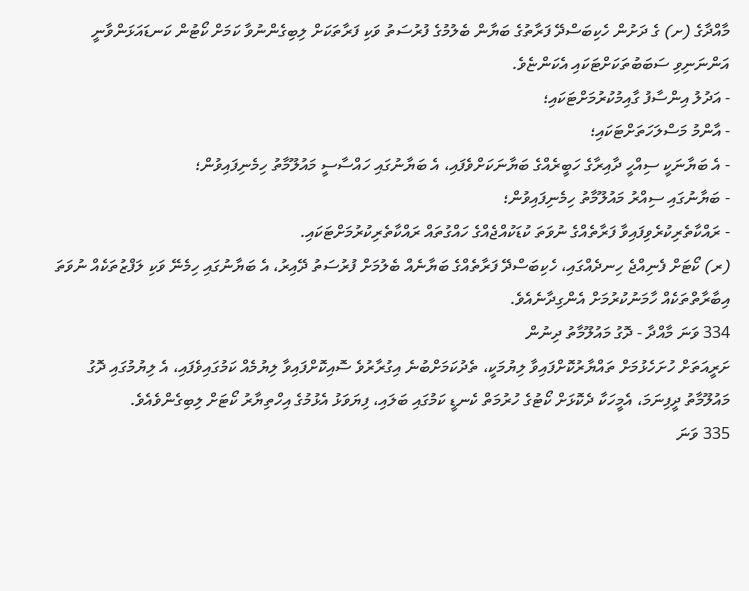މާއްދާގެ (ށ) ގެ ދަށުން ހެކިބަސްދޭ ފަރާތުގެ ބަޔާން ބެލުމުގެ ފުރުސަތު ވަކި ފަރާތަކަށް ލިބިގެންނުވާ ކަމަށް ކޯޓުން ކަނޑައަޅަންވާނީ އަންނަނިވި ސަބަބުތަކަށްޓަކައި އެކަންޏެވެ.
- އަދުލު އިންސާފު ގާއިމުކުރުމަށްޓަކައި؛
- އާންމު މަސްލަހަތަށްޓަކައި؛
- އެ ބަޔާނަކީ ސިއްހީ ދާއިރާގެ ހަބީރެއްގެ ބަޔާނަކަށްވެފައި، އެ ބަޔާނުގައި ހައްސާސީ މައުލޫމާތު ހިމެނިފައިވުން؛
- ބަޔާނުގައި ސިއްރު މައުލޫމާތު ހިމެނިފައިވުން؛
- ރައްކާތެރިކުރެވިފައިވާ ފަރާތެއްގެ ނުވަތަ ކުޑަކުއްޖެއްގެ ހައްގުތައް ރައްކާތެރިކުރުމަށްޓަކައި.
(ރ) ކޯޓަށް ފެނިއްޖެ ހިނދެއްގައި، ހެކިބަސްދޭ ފަރާތެއްގެ ބަޔާނެއް ބެލުމަށް ފުރުސަތު ދޭއިރު، އެ ބަޔާނުގައި ހިމެނޭ ވަކި ލަފްޒުތަކެއް ނުވަތަ އިބާރާތްތަކެއް ހާމަނުކުރުމަށް އެންގިދާނެއެވެ.
334 ވަނަ މާއްދާ - ދޮގު މައުލޫމާތު ދިނުން
ށަރީއަތަށް ހުށަހެޅުމަށް ތައްޔާރުކޮށްފައިވާ ލިޔުމަކީ، ތެދުކަމަށްބުނެ އިގުރާރުވެ ސޮއިކޮށްފައިވާ ލިޔުމެއް ކަމުގައިވެފައި، އެ ލިޔުމުގައި ދޮގު މައުލޫމާތު ދީފިނަމަ، އެމީހަކާ ދެކޮޅަށް ކޯޓުގެ ހުރުމަތް ކެނޑީ ކަމުގައި ބަލައި، ފިޔަވަޅު އެޅުމުގެ އިހްތިޔާރު ކޯޓަށް ލިބިގެންވެއެވެ.
335 ވަނަ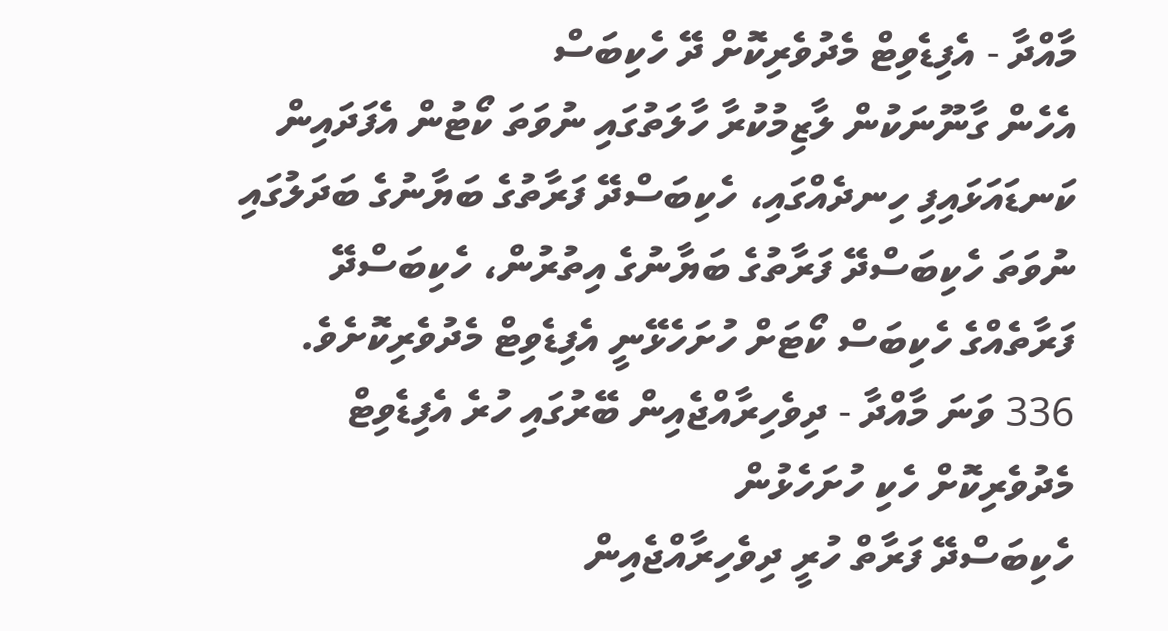މާއްދާ - އެފިޑެވިޓް މެދުވެރިކޮށް ދޭ ހެކިބަސް
އެހެން ގާނޫނަކުން ލާޒިމުކުރާ ހާލަތުގައި ނުވަތަ ކޯޓުން އެފަދައިން ކަނޑައަޅައިފި ހިނދެއްގައި، ހެކިބަސްދޭ ފަރާތުގެ ބަޔާނުގެ ބަދަލުގައި ނުވަތަ ހެކިބަސްދޭ ފަރާތުގެ ބަޔާނުގެ އިތުރުން، ހެކިބަސްދޭ ފަރާތެއްގެ ހެކިބަސް ކޯޓަށް ހުށަހެޅޭނީ އެފިޑެވިޓް މެދުވެރިކޮށެވެ.
336 ވަނަ މާއްދާ - ދިވެހިރާއްޖެއިން ބޭރުގައި ހުރެ އެފިޑެވިޓް މެދުވެރިކޮށް ހެކި ހުށަހެޅުން
ހެކިބަސްދޭ ފަރާތް ހުރީ ދިވެހިރާއްޖެއިން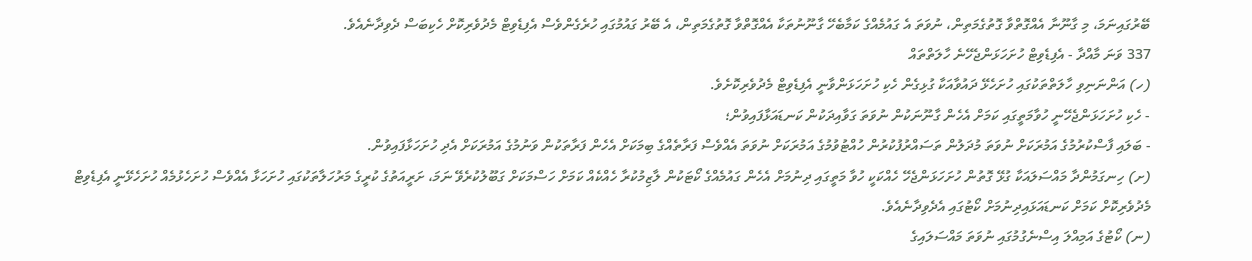ބޭރުގައިނަމަ، މި ގާނޫނާ އެއްގޮތްވާ ގޮތުގެމަތިން، ނުވަތަ އެ ގައުމެއްގެ ކަމާބެހޭ ގާނޫނުތަކާ އެއްގޮތްވާ ގޮތުގެމަތިން، އެ ބޭރު ގައުމުގައި ހުރެގެންވެސް އެފިޑެވިޓް މެދުވެރިކޮށް ހެކިބަސް ދެވިދާނެއެވެ.
337 ވަނަ މާއްދާ - އެފިޑެވިޓް ހުށަހަޅަންޖެހޭނެ ހާލަތްތައް
(ހ) އަންނަނިވި ހާލަތްތަކުގައި ހުށަހެޅޭ ދައުވާއަކާ ގުޅިގެން ހެކި ހުށަހަޅަންވާނީ އެފިޑެވިޓް މެދުވެރިކޮށެވެ.
- ހެކި ހުށަހަޅަންޖެހޭނީ ހުވާމަތީގައި ކަމަށް އެހެން ގާނޫނަކުން ނުވަތަ ގަވާއިދަކުން ކަނޑައަޅާފައިވުން؛
- ބަލައި ފާސްކުރުމުގެ އަމުރަކަށް ނުވަތަ މުދަލުން ތަސައްރުފުކުރުން ހުއްޓުވުމުގެ އަމުރަކަށް ނުވަތަ އެއްވެސް ފަރާތެއްގެ ބިމަކަށް އެހެން ފަރާތަކުން ވަނުމުގެ އަމުރަކަށް އެދި ހުށަހަޅާފައިވުން.
(ށ) ހިނގަމުންދާ މައްސަލައަކާ ގުޅޭ ގޮތުން ހުށަހަޅަންޖެހޭ ހެއްކަކީ ހުވާ މަތީގައި ދިނުމަށް އެހެން ގައުމެއްގެ ކޯޓަކުން ލާޒިމުކުރާ ހެއްކެއް ކަމަށް ހަސްމަކަށް ގަބޫލުކުރެވޭ ނަމަ، ށަރީއަތުގެ ކުރީގެ މަރުހަލާތަކުގައި ހުށަހަޅާ އެއްވެސް ހުށަހެޅުމެއް ހުށަހެޅޭނީ އެފިޑެވިޓް މެދުވެރިކޮށް ކަމަށް ކަނޑައަޅައިދިނުމަށް ކޯޓުގައި އެދެވިދާނެއެވެ.
(ނ) ކޯޓުގެ އަމިއްލަ އިސްނެގުމުގައި ނުވަތަ މައްސަލައިގެ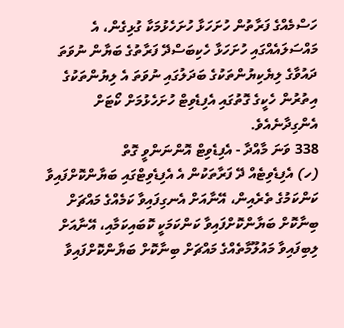ހަސްމެއްގެ ފަރާތުން ހުށަހަޅާ ހުށަހެޅުމަކާ ގުޅިގެން، އެ މައްސަލައެއްގައި ހުށަހަޅާ ހެކިބަސްދޭ ފަރާތުގެ ބަޔާން ނުވަތަ ދައުވާގެ ލިޔެކިޔުންތަކުގެ ބަދަލުގައި ނުވަތަ އެ ލިޔުންތަކުގެ އިތުރުން ހެކީގެ ގޮތުގައި އެފިޑެވިޓް ހުށަހެޅުމަށް ކޯޓަށް އެންގިދާނެއެވެ.
338 ވަނަ މާއްދާ - އެފިޑެވިޓް އޮންނަންވީ ގޮތް
(ހ) އެފިޑެވިޓެއް ދޭ ފަރާތަކުން އެ އެފިޑެވިޓްގައި ބަޔާންކޮށްފައިވާ ކަންކަމުގެ ތެރެއިން، އޭނާއަށް އެނގިފައިވާ ކަމެއްގެ މައްޗަށް ބިނާކޮށް ބަޔާންކޮށްފައިވާ ކަންކަމަކީ ކޮބައިކަމާއި، އޭނާއަށް ލިބިފައިވާ މައުލޫމާތެއްގެ މައްޗަށް ބިނާކޮށް ބަޔާންކޮށްފައިވާ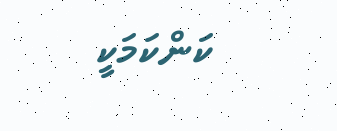ކަންކަމަކީ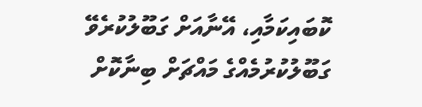ކޮބައިކަމާއި، އޭނާއަށް ގަބޫލުކުރެވޭ ގަބޫލުކުރުމެއްގެ މައްޗަށް ބިނާކޮށް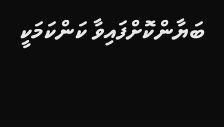ބަޔާންކޮށްފައިވާ ކަންކަމަކީ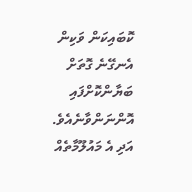ކޮބައިކަން ވަކިން އެނގޭނެ ގޮތަށް ބަޔާންކޮށްފައި އޮންނަންވާނެއެވެ. އަދި އެ މައުލޫމާތެއް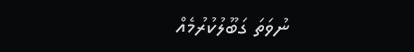ނުވަތަ ގަބޫލުކުރުމެއް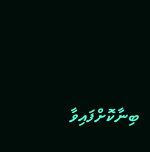ބިނާކޮށްފައިވާ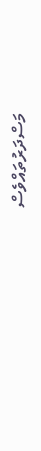މަސްދަރުތައްވެސް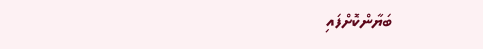ބަޔާންކޮށްފައި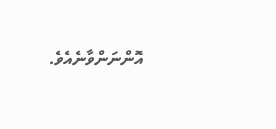އޮންނަންވާނެއެވެ.